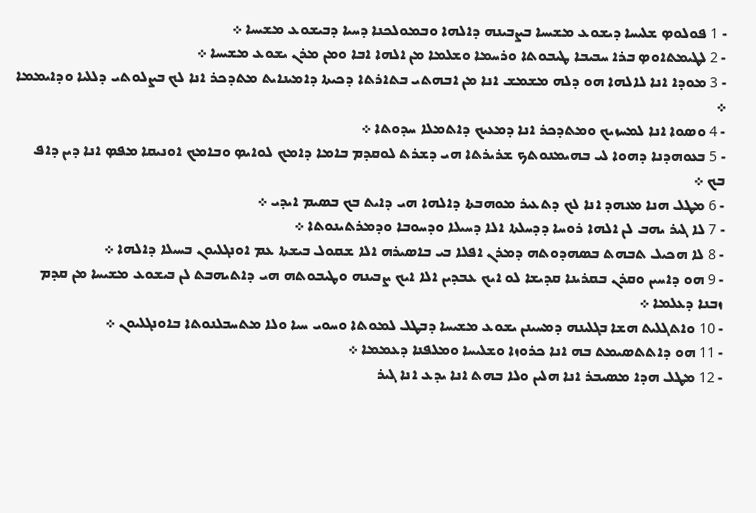- 1 ܦܘܠܘܤ ܫܠܝܚܐ ܕܝܫܘܥ ܡܫܝܚܐ ܒܨܒܝܢܗ ܕܐܠܗܐ ܘܒܡܘܠܟܢܐ ܕܚܝܐ ܕܒܝܫܘܥ ܡܫܝܚܐ ܀
- 2 ܠܛܝܡܬܐܘܤ ܒܪܐ ܚܒܝܒܐ ܛܝܒܘܬܐ ܘܪܚܡܐ ܘܫܠܡܐ ܡܢ ܐܠܗܐ ܐܒܐ ܘܡܢ ܡܪܢ ܝܫܘܥ ܡܫܝܚܐ ܀
- 3 ܡܘܕܐ ܐܢܐ ܠܐܠܗܐ ܗܘ ܕܠܗ ܡܫܡܫ ܐܢܐ ܡܢ ܐܒܗܬܝ ܒܬܐܪܬܐ ܕܟܝܬܐ ܕܐܡܝܢܐܝܬ ܡܬܕܟܪ ܐܢܐ ܠܟ ܒܨܠܘܬܝ ܕܠܠܝܐ ܘܕܐܝܡܡܐ ܀
- 4 ܘܤܘܐ ܐܢܐ ܠܡܚܙܝܟ ܘܡܬܕܟܪ ܐܢܐ ܕܡܥܝܟ ܕܐܬܡܠܐ ܚܕܘܬܐ ܀
- 5 ܒܥܘܗܕܢܐ ܕܗܘܐ ܠܝ ܒܗܝܡܢܘܬܟ ܫܪܝܪܬܐ ܗܝ ܕܫܪܬ ܠܘܩܕܡ ܒܐܡܐ ܕܐܡܟ ܠܘܐܝܤ ܘܒܐܡܟ ܐܘܢܝܩܐ ܡܦܤ ܐܢܐ ܕܝܢ ܕܐܦ ܒܟ ܀
- 6 ܡܛܠ ܗܢܐ ܡܥܗܕ ܐܢܐ ܠܟ ܕܬܥܝܪ ܡܘܗܒܬܐ ܕܐܠܗܐ ܗܝ ܕܐܝܬ ܒܟ ܒܤܝܡ ܐܝܕܝ ܀
- 7 ܠܐ ܓܝܪ ܝܗܒ ܠܢ ܐܠܗܐ ܪܘܚܐ ܕܕܚܠܬܐ ܐܠܐ ܕܚܝܠܐ ܘܕܚܘܒܐ ܘܕܡܪܬܝܢܘܬܐ ܀
- 8 ܠܐ ܗܟܝܠ ܬܒܗܬ ܒܤܗܕܘܬܗ ܕܡܪܢ ܐܦܠܐ ܒܝ ܒܐܤܝܪܗ ܐܠܐ ܫܩܘܠ ܒܝܫܬܐ ܥܡ ܐܘܢܓܠܝܘܢ ܒܚܝܠܐ ܕܐܠܗܐ ܀
- 9 ܗܘ ܕܐܚܝܢ ܘܩܪܢ ܒܩܪܝܢܐ ܩܕܝܫܐ ܠܘ ܐܝܟ ܥܒܕܝܢ ܐܠܐ ܐܝܟ ܨܒܝܢܗ ܘܛܝܒܘܬܗ ܗܝ ܕܐܬܝܗܒܬ ܠܢ ܒܝܫܘܥ ܡܫܝܚܐ ܡܢ ܩܕܡ ܙܒܢܐ ܕܥܠܡܐ ܀
- 10 ܘܐܬܓܠܝܬ ܗܫܐ ܒܓܠܝܢܗ ܕܡܚܝܢܢ ܝܫܘܥ ܡܫܝܚܐ ܕܒܛܠ ܠܡܘܬܐ ܘܚܘܝ ܚܝܐ ܘܠܐ ܡܬܚܒܠܢܘܬܐ ܒܐܘܢܓܠܝܘܢ ܀
- 11 ܗܘ ܕܐܬܬܤܝܡܬ ܒܗ ܐܢܐ ܟܪܘܙܐ ܘܫܠܝܚܐ ܘܡܠܦܢܐ ܕܥܡܡܐ ܀
- 12 ܡܛܠ ܗܕܐ ܡܤܝܒܪ ܐܢܐ ܗܠܝܢ ܘܠܐ ܒܗܬ ܐܢܐ ܝܕܥ ܐܢܐ ܓܝܪ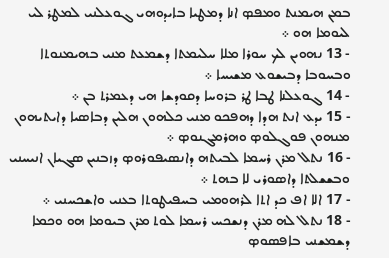ܒܡܢ ܗܝܡܢܬ ܘܡܦܤ ܐܢܐ ܕܡܛܝܐ ܒܐܝܕܘܗܝ ܓܘܥܠܢܝ ܠܡܛܪ ܠܝ ܠܝܘܡܐ ܗܘ ܀
- 13 ܢܗܘܝܢ ܠܟ ܚܘܪܐ ܡܠܐ ܚܠܝܡܬܐ ܕܫܡܥܬ ܡܢܝ ܒܗܝܡܢܘܬܐ ܘܒܚܘܒܐ ܕܒܝܫܘܥ ܡܫܝܚܐ ܀
- 14 ܓܘܥܠܢܐ ܛܒܐ ܛܪ ܒܪܘܚܐ ܕܩܘܕܫܐ ܗܝ ܕܥܡܪܬ ܒܢ ܀
- 15 ܝܕܥ ܐܢܬ ܗܕܐ ܕܗܦܟܘ ܡܢܝ ܟܠܗܘܢ ܗܠܝܢ ܕܒܐܤܝܐ ܕܐܝܬܝܗܘܢ ܡܢܗܘܢ ܦܘܓܠܘܤ ܘܗܪܡܓܢܘܤ ܀
- 16 ܢܬܠ ܡܪܢ ܪܚܡܐ ܠܒܝܬܗ ܕܐܢܤܝܦܘܪܘܤ ܕܙܒܢܝܢ ܤܓܝܐܢ ܐܢܝܚܢܝ ܘܒܫܫܠܬܐ ܕܐܤܘܪܝ ܠܐ ܒܗܬ ܀
- 17 ܐܠܐ ܐܦ ܟܕ ܐܬܐ ܠܪܗܘܡܝ ܒܚܦܝܛܘܬܐ ܒܥܢܝ ܘܐܫܟܚܢܝ ܀
- 18 ܢܬܠ ܠܗ ܡܪܢ ܕܢܫܟܚ ܪܚܡܐ ܠܘܬ ܡܪܢ ܒܝܘܡܐ ܗܘ ܘܟܡܐ ܕܫܡܫܢܝ ܒܐܦܤܘܤ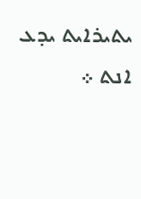ܝܬܝܪܐܝܬ ܝܕܥ ܐܢܬ ܀